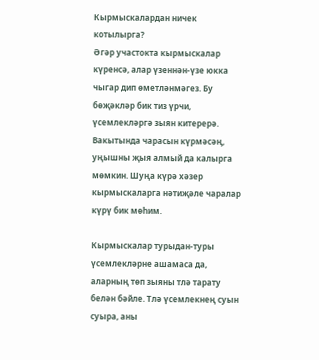Кырмыскалардан ничек котылырга?
Әгәр участокта кырмыскалар күренсә, алар үзеннән-үзе юкка чыгар дип өметләнмәгез. Бу бөҗәкләр бик тиз үрчи, үсемлекләргә зыян китерерә. Вакытында чарасын күрмәсәң, уңышны җыя алмый да калырга мөмкин. Шуңа күрә хәзер кырмыскаларга нәтиҗәле чаралар күрү бик мөһим.

Кырмыскалар турыдан-туры үсемлекләрне ашамаса да, аларның төп зыяны тлә тарату белән бәйле. Тлә үсемлекнең суын суыра, аны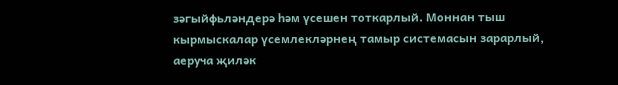зәгыйфьләндерә һәм үсешен тоткарлый. Моннан тыш кырмыскалар үсемлекләрнең тамыр системасын зарарлый, аеруча җиләк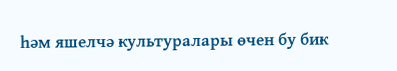һәм яшелчә культуралары өчен бу бик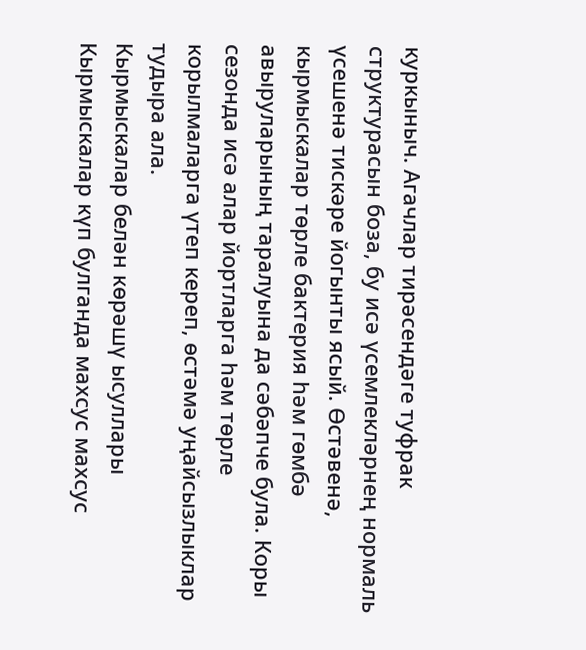куркыныч. Агачлар тирәсендәге туфрак структурасын боза, бу исә үсемлекләрнең нормаль үсешенә тискәре йогынты ясый. Өстәвенә, кырмыскалар төрле бактерия һәм гөмбә авыруларының таралуына да сәбәпче була. Коры сезонда исә алар йортларга һәм төрле корылмаларга үтеп кереп, өстәмә уңайсызлыклар тудыра ала.
Кырмыскалар белән көрәшү ысуллары
Кырмыскалар күп булганда махсус махсус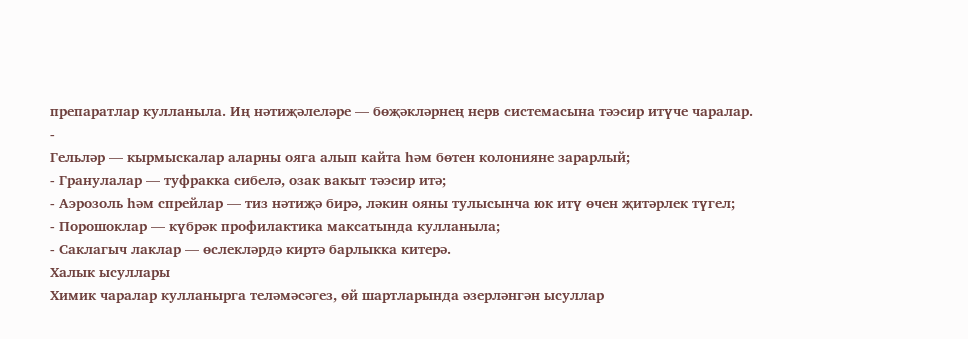препаратлар кулланыла. Иң нәтиҗәлеләре — бөҗәкләрнең нерв системасына тәэсир итүче чаралар.
-
Гельләр — кырмыскалар аларны ояга алып кайта һәм бөтен колонияне зарарлый;
- Гранулалар — туфракка сибелә, озак вакыт тәэсир итә;
- Аэрозоль һәм спрейлар — тиз нәтиҗә бирә, ләкин ояны тулысынча юк итү өчен җитәрлек түгел;
- Порошоклар — күбрәк профилактика максатында кулланыла;
- Саклагыч лаклар — өслекләрдә киртә барлыкка китерә.
Халык ысуллары
Химик чаралар кулланырга теләмәсәгез, өй шартларында әзерләнгән ысуллар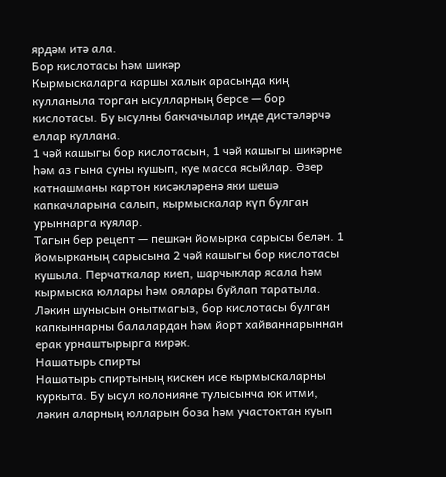ярдәм итә ала.
Бор кислотасы һәм шикәр
Кырмыскаларга каршы халык арасында киң кулланыла торган ысулларның берсе — бор кислотасы. Бу ысулны бакчачылар инде дистәләрчә еллар куллана.
1 чәй кашыгы бор кислотасын, 1 чәй кашыгы шикәрне һәм аз гына суны кушып, куе масса ясыйлар. Әзер катнашманы картон кисәкләренә яки шешә капкачларына салып, кырмыскалар күп булган урыннарга куялар.
Тагын бер рецепт — пешкән йомырка сарысы белән. 1 йомырканың сарысына 2 чәй кашыгы бор кислотасы кушыла. Перчаткалар киеп, шарчыклар ясала һәм кырмыска юллары һәм оялары буйлап таратыла.
Ләкин шунысын онытмагыз, бор кислотасы булган капкыннарны балалардан һәм йорт хайваннарыннан ерак урнаштырырга кирәк.
Нашатырь спирты
Нашатырь спиртының кискен исе кырмыскаларны куркыта. Бу ысул колонияне тулысынча юк итми, ләкин аларның юлларын боза һәм участоктан куып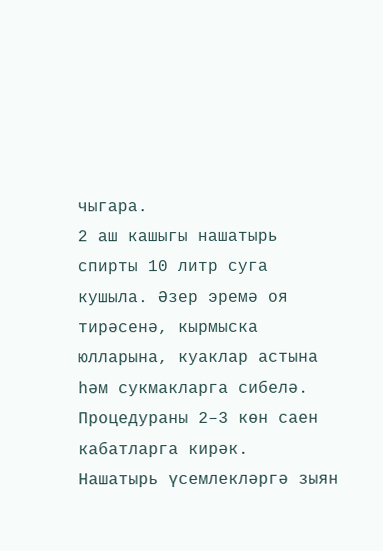чыгара.
2 аш кашыгы нашатырь спирты 10 литр суга кушыла. Әзер эремә оя тирәсенә, кырмыска юлларына, куаклар астына һәм сукмакларга сибелә. Процедураны 2–3 көн саен кабатларга кирәк.
Нашатырь үсемлекләргә зыян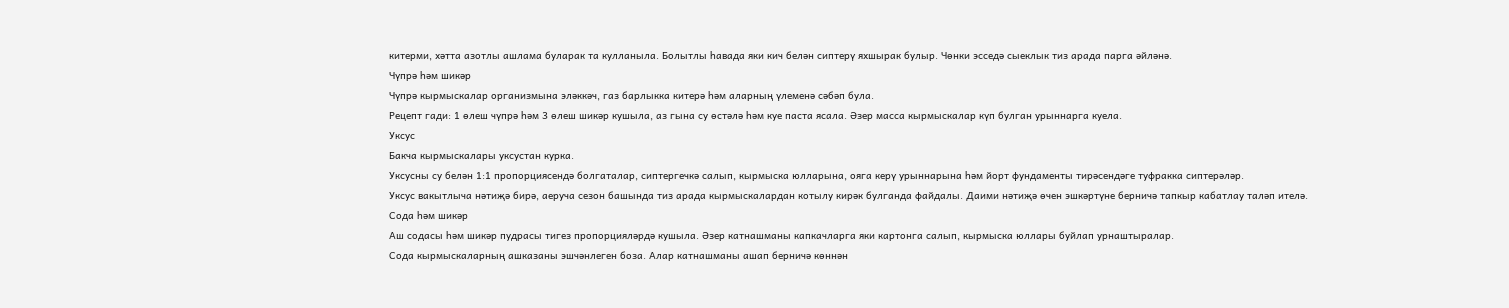китерми, хәтта азотлы ашлама буларак та кулланыла. Болытлы һавада яки кич белән сиптерү яхшырак булыр. Чөнки эсседә сыеклык тиз арада парга әйләнә.
Чүпрә һәм шикәр
Чүпрә кырмыскалар организмына эләккәч, газ барлыкка китерә һәм аларның үлеменә сәбәп була.
Рецепт гади: 1 өлеш чүпрә һәм 3 өлеш шикәр кушыла, аз гына су өстәлә һәм куе паста ясала. Әзер масса кырмыскалар күп булган урыннарга куела.
Уксус
Бакча кырмыскалары уксустан курка.
Уксусны су белән 1:1 пропорциясендә болгаталар, сиптергечкә салып, кырмыска юлларына, ояга керү урыннарына һәм йорт фундаменты тирәсендәге туфракка сиптерәләр.
Уксус вакытлыча нәтиҗә бирә, аеруча сезон башында тиз арада кырмыскалардан котылу кирәк булганда файдалы. Даими нәтиҗә өчен эшкәртүне берничә тапкыр кабатлау таләп ителә.
Сода һәм шикәр
Аш содасы һәм шикәр пудрасы тигез пропорцияләрдә кушыла. Әзер катнашманы капкачларга яки картонга салып, кырмыска юллары буйлап урнаштыралар.
Сода кырмыскаларның ашказаны эшчәнлеген боза. Алар катнашманы ашап берничә көннән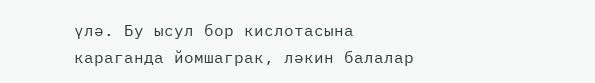үлә. Бу ысул бор кислотасына караганда йомшаграк, ләкин балалар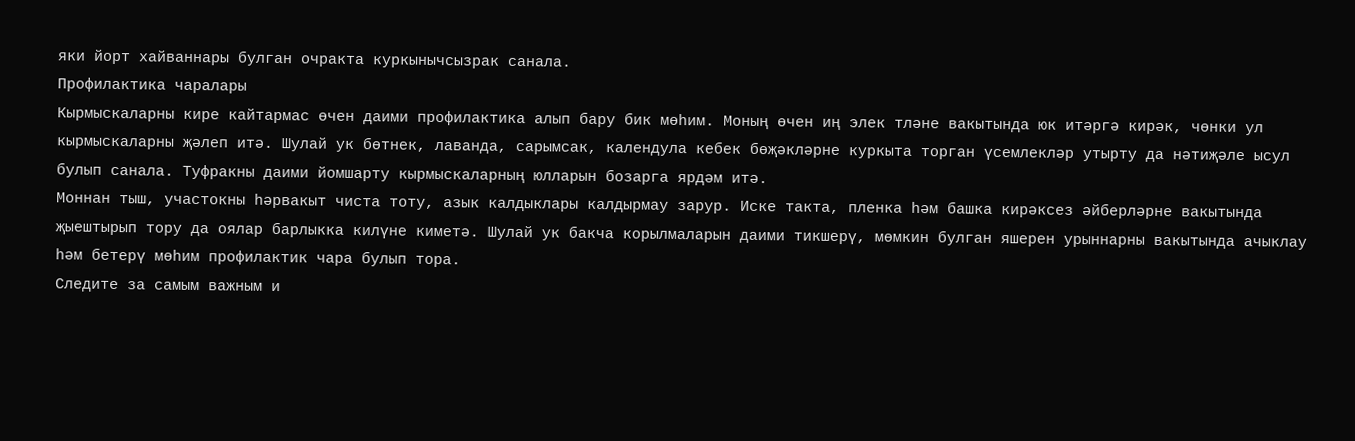яки йорт хайваннары булган очракта куркынычсызрак санала.
Профилактика чаралары
Кырмыскаларны кире кайтармас өчен даими профилактика алып бару бик мөһим. Моның өчен иң элек тләне вакытында юк итәргә кирәк, чөнки ул кырмыскаларны җәлеп итә. Шулай ук бөтнек, лаванда, сарымсак, календула кебек бөҗәкләрне куркыта торган үсемлекләр утырту да нәтиҗәле ысул булып санала. Туфракны даими йомшарту кырмыскаларның юлларын бозарга ярдәм итә.
Моннан тыш, участокны һәрвакыт чиста тоту, азык калдыклары калдырмау зарур. Иске такта, пленка һәм башка кирәксез әйберләрне вакытында җыештырып тору да оялар барлыкка килүне киметә. Шулай ук бакча корылмаларын даими тикшерү, мөмкин булган яшерен урыннарны вакытында ачыклау һәм бетерү мөһим профилактик чара булып тора.
Следите за самым важным и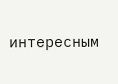интересным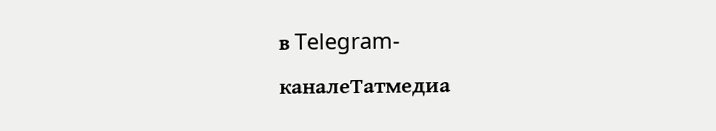в Telegram-каналеТатмедиа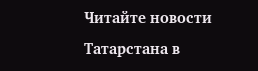Читайте новости Татарстана в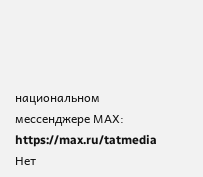национальном мессенджере MАХ: https://max.ru/tatmedia
Нет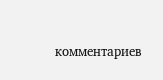комментариев